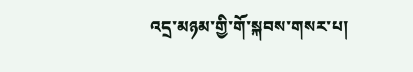འདྲ་མཉམ་གྱི་གོ་སྐབས་གསར་པ།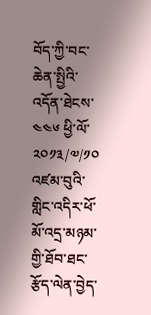བོད་ཀྱི་བང་ཆེན་སྤྱིའི་འདོན་ཐེངས་ ༤༤༦ ཕྱི་ལོ་ ༢༠༡༣/༧/༡༠
འཛམ་བུའི་གླིང་འདིར་ཕོ་མོ་འདྲ་མཉམ་གྱི་ཐོབ་ཐང་རྩོད་ལེན་བྱེད་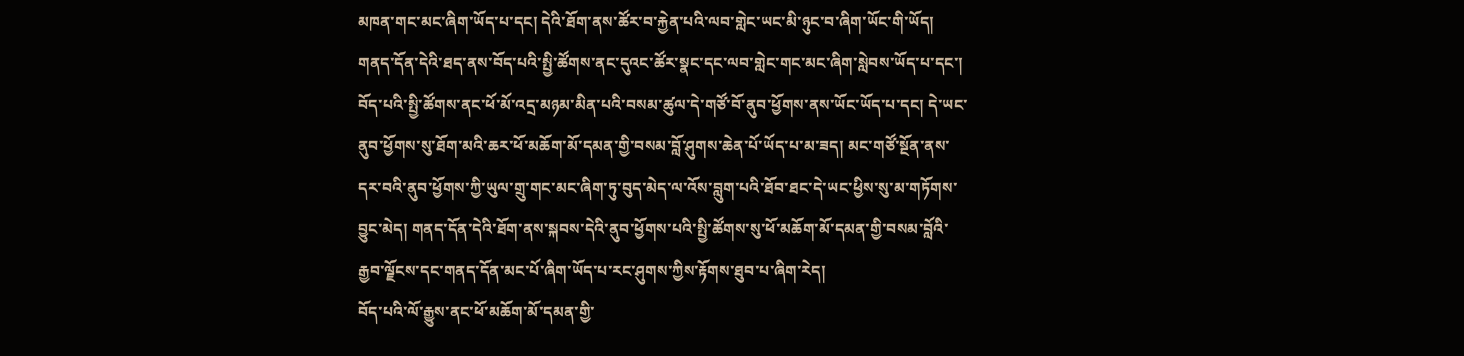མཁན་གང་མང་ཞིག་ཡོད་པ་དང། དེའི་ཐོག་ནས་ཚོར་བ་རྐྱེན་པའི་ལབ་གླེང་ཡང་མི་ཉུང་བ་ཞིག་ཡོང་གི་ཡོད། གནད་དོན་དེའི་ཐད་ནས་བོད་པའི་སྤྱི་ཚོགས་ནང་དུའང་ཚོར་སྣང་དང་ལབ་གླེང་གང་མང་ཞིག་སླེབས་ཡོད་པ་དང་།
བོད་པའི་སྤྱི་ཚོགས་ནང་ཕོ་མོ་འདྲ་མཉམ་མིན་པའི་བསམ་ཚུལ་དེ་གཙོ་བོ་ནུབ་ཕྱོགས་ནས་ཡོང་ཡོད་པ་དང། དེ་ཡང་ནུབ་ཕྱོགས་སུ་ཐོག་མའི་ཆར་ཕོ་མཆོག་མོ་དམན་གྱི་བསམ་བློ་ཤུགས་ཆེན་པོ་ཡོད་པ་མ་ཟད། མང་གཙོ་སྔོན་ནས་དར་བའི་ནུབ་ཕྱོགས་ཀྱི་ཡུལ་གྲུ་གང་མང་ཞིག་ཏུ་བུད་མེད་ལ་འོས་བླུག་པའི་ཐོབ་ཐང་དེ་ཡང་ཕྱིས་སུ་མ་གཏོགས་བྱུང་མེད། གནད་དོན་དེའི་ཐོག་ནས་སྐབས་དེའི་ནུབ་ཕྱོགས་པའི་སྤྱི་ཚོགས་སུ་ཕོ་མཆོག་མོ་དམན་གྱི་བསམ་བློའི་རྒྱབ་ལྗོངས་དང་གནད་དོན་མང་པོ་ཞིག་ཡོད་པ་རང་ཤུགས་ཀྱིས་རྟོགས་ཐུབ་པ་ཞིག་རེད།
བོད་པའི་ལོ་རྒྱུས་ནང་ཕོ་མཆོག་མོ་དམན་གྱི་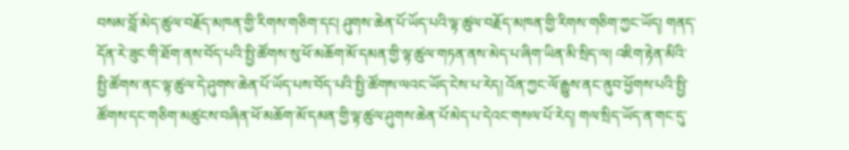བསམ་བློ་མེད་ཚུལ་བརྗོད་མཁན་གྱི་རིགས་གཅིག་དང། ཤུགས་ཆེན་པོ་ཡོད་པའི་ལྟ་ཚུལ་བརྗོད་མཁན་གྱི་རིགས་གཅིག་ཀྱང་ཡོད། གནད་དོན་རེ་ཟུང་གི་ཐོག་ནས་བོད་པའི་སྤྱི་ཚོགས་སུ་ཕོ་མཆོག་མོ་དམན་གྱི་ལྟ་ཚུལ་གཏན་ནས་མེད་པ་ཞིག་ཡིན་མི་སྲིད་ལ། འཇིག་རྟེན་མིའི་སྤྱི་ཚོགས་ནང་ལྟ་ཚུལ་དེ་ཤུགས་ཆེན་པོ་ཡོད་པས་བོད་པའི་སྤྱི་ཚོགས་ལའང་ཡོད་ངེས་པ་རེད། འོན་ཀྱང་ལོ་རྒྱུས་ནང་ནུབ་ཕྱོགས་པའི་སྤྱི་ཚོགས་དང་གཅིག་མཚུངས་བཞིན་ཕོ་མཆོག་མོ་དམན་གྱི་ལྟ་ཚུལ་ཤུགས་ཆེན་པོ་མེད་པ་དེའང་གསལ་པོ་རེད། གལ་སྲིད་ཡོད་ན་གང་དུ་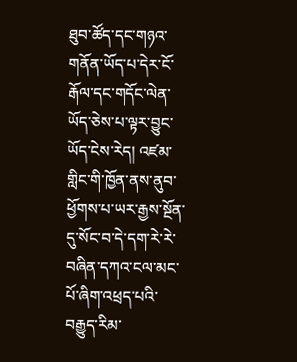ཐུབ་ཚོད་དང་གཉའ་གནོན་ཡོད་པ་དེར་ངོ་རྒོལ་དང་གདོང་ལེན་ཡོད་ཅེས་པ་ལྟར་བྱུང་ཡོད་ངེས་རེད། འཛམ་གླིང་གི་ཁྱོན་ནས་ནུབ་ཕྱོགས་པ་ཡར་རྒྱས་སྔོན་དུ་སོང་བ་དེ་དག་རེ་རེ་བཞིན་དཀའ་ངལ་མང་པོ་ཞིག་འཕྲད་པའི་བརྒྱུད་རིམ་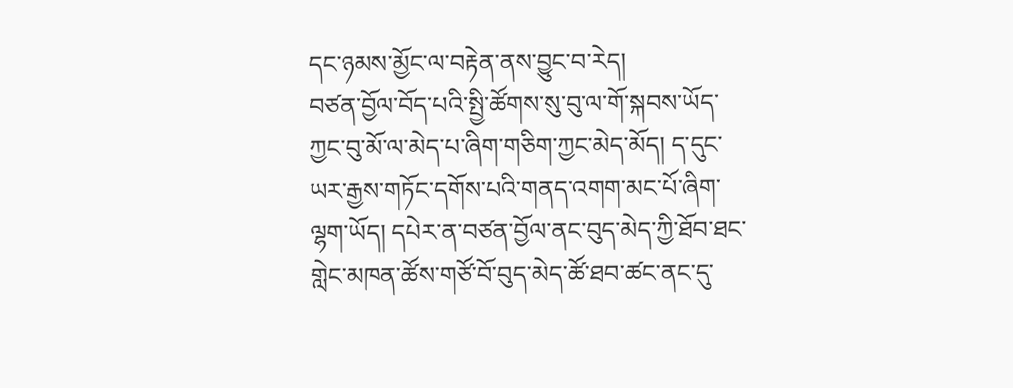དང་ཉམས་མྱོང་ལ་བརྟེན་ནས་བྱུང་བ་རེད།
བཙན་བྱོལ་བོད་པའི་སྤྱི་ཚོགས་སུ་བུ་ལ་གོ་སྐབས་ཡོད་ཀྱང་བུ་མོ་ལ་མེད་པ་ཞིག་གཅིག་ཀྱང་མེད་མོད། ད་དུང་ཡར་རྒྱས་གཏོང་དགོས་པའི་གནད་འགག་མང་པོ་ཞིག་ལྷག་ཡོད། དཔེར་ན་བཙན་བྱོལ་ནང་བུད་མེད་ཀྱི་ཐོབ་ཐང་གླེང་མཁན་ཚོས་གཙོ་བོ་བུད་མེད་ཚོ་ཐབ་ཚང་ནང་དུ་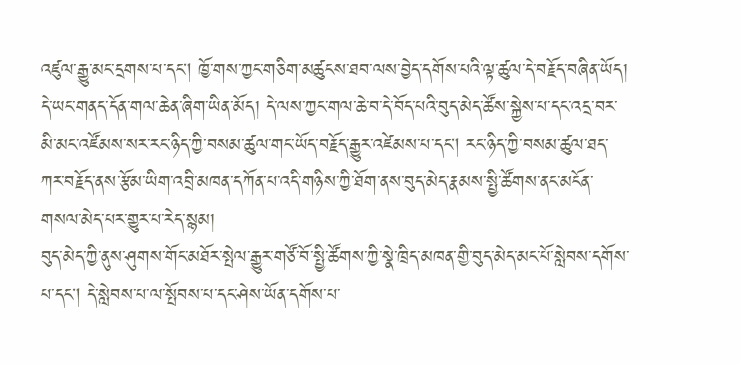འཛུལ་རྒྱུ་མང་དྲགས་པ་དང། ཁྱོ་གས་ཀྱང་གཅིག་མཚུངས་ཐབ་ལས་བྱེད་དགོས་པའི་ལྟ་ཚུལ་དེ་བརྗོད་བཞིན་ཡོད། དེ་ཡང་གནད་དོན་གལ་ཆེན་ཞིག་ཡིན་མོད། དེ་ལས་ཀྱང་གལ་ཆེ་བ་དེ་བོད་པའི་བུད་མེད་ཚོས་སྐྱེས་པ་དང་འདྲ་བར་མི་མང་འཛོམས་སར་རང་ཉིད་ཀྱི་བསམ་ཚུལ་གང་ཡོད་བརྗོད་རྒྱུར་འཛེམས་པ་དང། རང་ཉིད་ཀྱི་བསམ་ཚུལ་ཐད་ཀར་བརྗོད་ནས་རྩོམ་ཡིག་འབྲི་མཁན་དཀོན་པ་འདི་གཉིས་ཀྱི་ཐོག་ནས་བུད་མེད་རྣམས་སྤྱི་ཚོགས་ནང་མངོན་གསལ་མེད་པར་གྱུར་པ་རེད་སྙམ།
བུད་མེད་ཀྱི་ནུས་ཤུགས་གོང་མཐོར་སྤེལ་རྒྱུར་གཙོ་བོ་སྤྱི་ཚོགས་ཀྱི་སྣེ་ཁྲིད་མཁན་གྱི་བུད་མེད་མང་པོ་སླེབས་དགོས་པ་དང། དེ་སླེབས་པ་ལ་སྤོབས་པ་དང་ཤེས་ཡོན་དགོས་པ་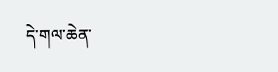དེ་གལ་ཆེན་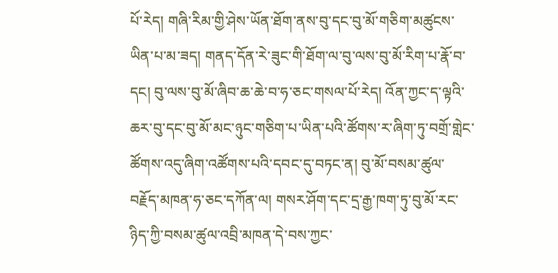པོ་རེད། གཞི་རིམ་གྱི་ཤེས་ཡོན་ཐོག་ནས་བུ་དང་བུ་མོ་གཅིག་མཚུངས་ཡིན་པ་མ་ཟད། གནད་དོན་རེ་ཟུང་གི་ཐོག་ལ་བུ་ལས་བུ་མོ་རིག་པ་རྣོ་བ་དང། བུ་ལས་བུ་མོ་ཞིབ་ཆ་ཆེ་བ་ཧ་ཅང་གསལ་པོ་རེད། འོན་ཀྱང་ད་ལྟའི་ཆར་བུ་དང་བུ་མོ་མང་ཉུང་གཅིག་པ་ཡིན་པའི་ཚོགས་ར་ཞིག་ཏུ་བགྲོ་གླེང་ཚོགས་འདུ་ཞིག་འཚོགས་པའི་དབང་དུ་བཏང་ན། བུ་མོ་བསམ་ཚུལ་བརྗོད་མཁན་ཧ་ཅང་དཀོན་ལ། གསར་ཤོག་དང་དྲ་རྒྱ་ཁག་ཏུ་བུ་མོ་རང་ཉིད་ཀྱི་བསམ་ཚུལ་འབྲི་མཁན་དེ་བས་ཀྱང་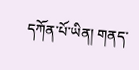དཀོན་པོ་ཡིན། གནད་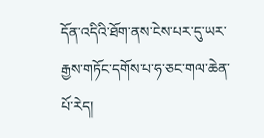དོན་འདིའི་ཐོག་ནས་ངེས་པར་དུ་ཡར་རྒྱས་གཏོང་དགོས་པ་ཧ་ཅང་གལ་ཆེན་པོ་རེད།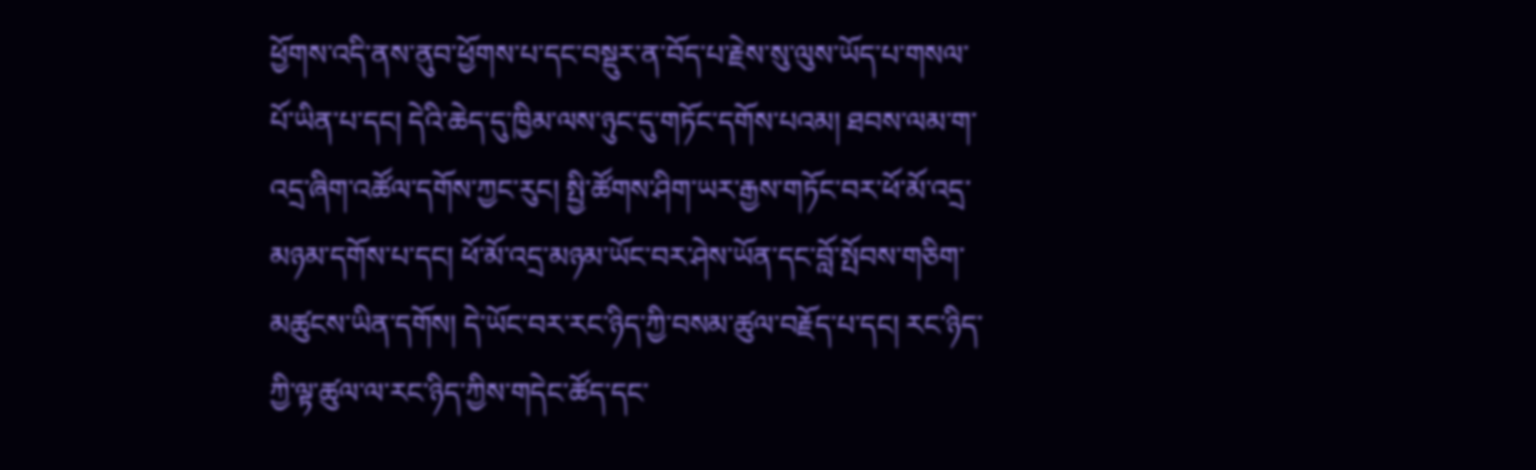ཕྱོགས་འདི་ནས་ནུབ་ཕྱོགས་པ་དང་བསྡུར་ན་བོད་པ་རྗེས་སུ་ལུས་ཡོད་པ་གསལ་པོ་ཡིན་པ་དང། དེའི་ཆེད་དུ་ཁྱིམ་ལས་ཉུང་དུ་གཏོང་དགོས་པའམ། ཐབས་ལམ་ག་འདྲ་ཞིག་འཚོལ་དགོས་ཀྱང་རུང། སྤྱི་ཚོགས་ཤིག་ཡར་རྒྱས་གཏོང་བར་ཕོ་མོ་འདྲ་མཉམ་དགོས་པ་དང། ཕོ་མོ་འདྲ་མཉམ་ཡོང་བར་ཤེས་ཡོན་དང་བློ་སྤོབས་གཅིག་མཚུངས་ཡིན་དགོས། དེ་ཡོང་བར་རང་ཉིད་ཀྱི་བསམ་ཚུལ་བརྗོད་པ་དང། རང་ཉིད་ཀྱི་ལྟ་ཚུལ་ལ་རང་ཉིད་ཀྱིས་གདེང་ཚོད་དང་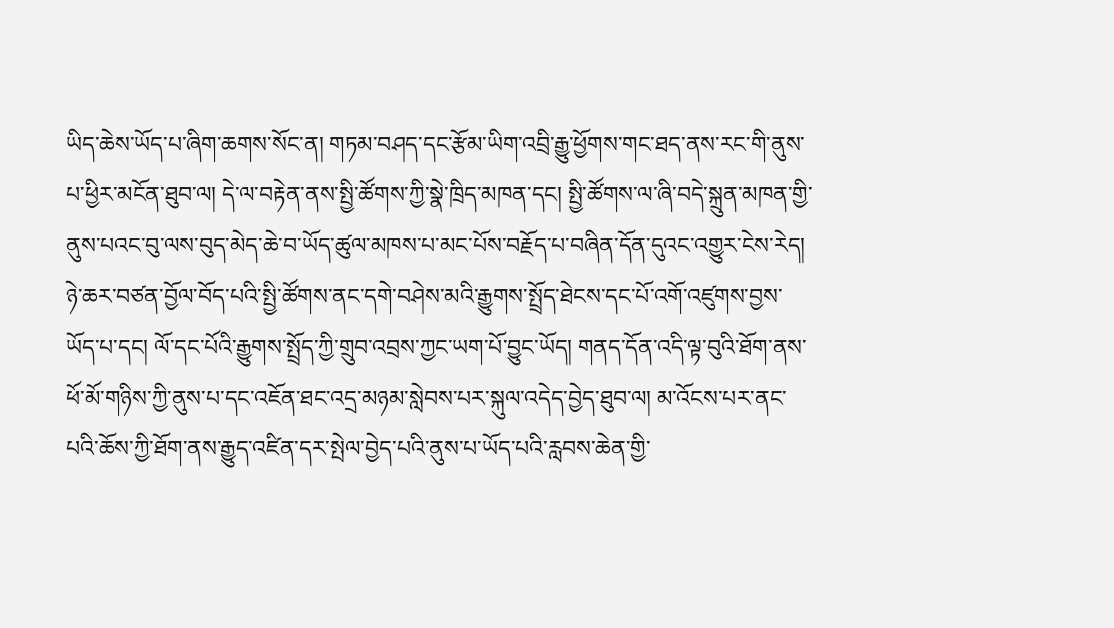ཡིད་ཆེས་ཡོད་པ་ཞིག་ཆགས་སོང་ན། གཏམ་བཤད་དང་རྩོམ་ཡིག་འབྲི་རྒྱུ་ཕྱོགས་གང་ཐད་ནས་རང་གི་ནུས་པ་ཕྱིར་མངོན་ཐུབ་ལ། དེ་ལ་བརྟེན་ནས་སྤྱི་ཚོགས་ཀྱི་སྣེ་ཁྲིད་མཁན་དང། སྤྱི་ཚོགས་ལ་ཞི་བདེ་སྐྲུན་མཁན་གྱི་ནུས་པའང་བུ་ལས་བུད་མེད་ཆེ་བ་ཡོད་ཚུལ་མཁས་པ་མང་པོས་བརྗོད་པ་བཞིན་དོན་དུའང་འགྱུར་ངེས་རེད།
ཉེ་ཆར་བཙན་བྱོལ་བོད་པའི་སྤྱི་ཚོགས་ནང་དགེ་བཤེས་མའི་རྒྱུགས་སྤྲོད་ཐེངས་དང་པོ་འགོ་འཛུགས་བྱས་ཡོད་པ་དང། ལོ་དང་པོའི་རྒྱུགས་སྤྲོད་ཀྱི་གྲུབ་འབྲས་ཀྱང་ཡག་པོ་བྱུང་ཡོད། གནད་དོན་འདི་ལྟ་བུའི་ཐོག་ནས་ཕོ་མོ་གཉིས་ཀྱི་ནུས་པ་དང་འཇོན་ཐང་འདྲ་མཉམ་སླེབས་པར་སྐུལ་འདེད་བྱེད་ཐུབ་ལ། མ་འོངས་པར་ནང་པའི་ཆོས་ཀྱི་ཐོག་ནས་རྒྱུད་འཛིན་དར་སྤེལ་བྱེད་པའི་ནུས་པ་ཡོད་པའི་རླབས་ཆེན་གྱི་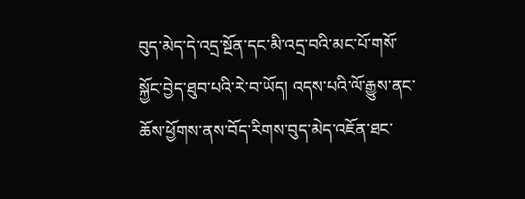བུད་མེད་དེ་འདྲ་སྔོན་དང་མི་འདྲ་བའི་མང་པོ་གསོ་སྐྱོང་བྱེད་ཐུབ་པའི་རེ་བ་ཡོད། འདས་པའི་ལོ་རྒྱུས་ནང་ཆོས་ཕྱོགས་ནས་བོད་རིགས་བུད་མེད་འཇོན་ཐང་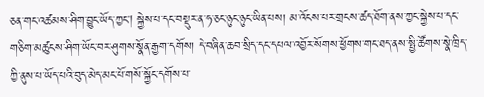ཅན་གང་འཚམས་ཤིག་བྱུང་ཡོད་ཀྱང། སྐྱེས་པ་དང་བསྡུར་ན་ཧ་ཅང་ཉུང་ཉུང་ཡིན་པས། མ་འོངས་པར་གྲངས་ཚད་ཐོག་ནས་ཀྱང་སྐྱེས་པ་དང་གཅིག་མཚུངས་ཤིག་ཡོང་བར་ཤུགས་སྣོན་རྒྱག་དགོས། དེ་བཞིན་ཆབ་སྲིད་དང་དཔལ་འབྱོར་སོགས་ཕྱོགས་གང་ཐད་ནས་སྤྱི་ཚོགས་སྣེ་ཁྲིད་ཀྱི་ནུས་པ་ཡོད་པའི་བུད་མེད་མང་པོ་གསོ་སྐྱོང་དགོས་པ་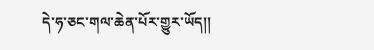དེ་ཧ་ཅང་གལ་ཆེན་པོར་གྱུར་ཡོད།།